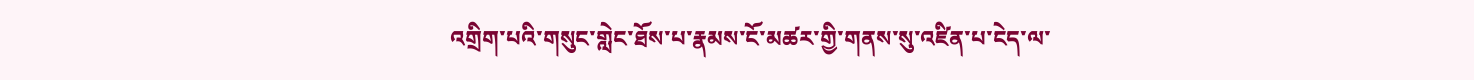འགྲིག་པའི་གསུང་གླེང་ཐོས་པ་རྣམས་ངོ་མཚར་གྱི་གནས་སུ་འཛིན་པ་ངེད་ལ་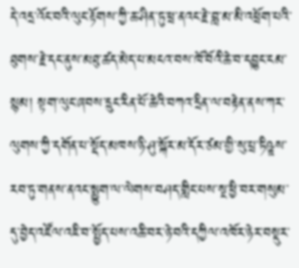དེ་འདྲ་འོང་བའི་ལུང་རྟོགས་ཀྱི་ཆ་ཤིན་ཏུ་ཕྲ་ནའང་རྗེ་བླ་མ་མི་འཕྲོག་པའི་ཐུགས་རྗེ་དང་ནུས་མཐུ་ཚད་མེད་པ་མངའ་བས་ཁོ་བོའི་ཆེ་བ་དབྱུང་ངམ་སྙམ། སྟག་ལུང་ཞབས་དྲུང་རིན་པོ་ཆེའི་བཀའ་དྲིན་ལ་བརྟེན་ནས་ཀར་ལུགས་ཀྱི་དགོན་པ་སྡོད་མཁས་ཉི་ཤུ་སྐོར་མ་དོར་ཙམ་གྱི་སུ་པྲ་ཏིཥྛས་རབ་ཏུ་གནས་ནའང་སྨྱུག་ལ་ལེགས་བཤད་གླིང་པས་སྔ་ཕྱི་བར་གསུམ་དུ་བྱེད་འཛོལ་འཇི་བ་སྤྱོད་པས་འཆི་བར་ཉེ་བའི་དཀྱིལ་འཁོར་ཉེར་བསྡུར་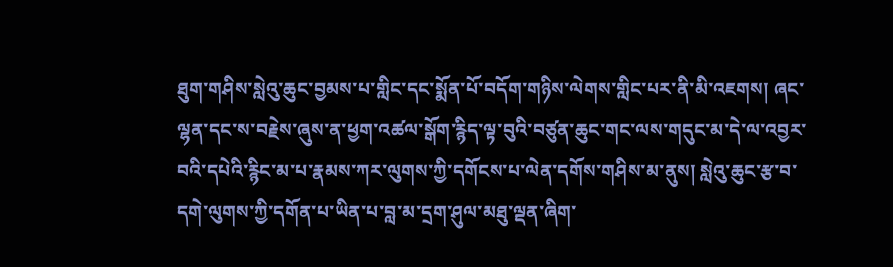ཐུག་གཤིས་སླེའུ་ཆུང་བྱམས་པ་གླིང་དང་སྨོན་པོ་བདོག་གཉིས་ལེགས་གླིང་པར་ནི་མི་འཇགས། ཞང་ལྷན་དང་ས་བརྗེས་ཞུས་ན་ཕྱག་འཚལ་སྒོག་རྙིད་ལྟ་བུའི་བཙུན་ཆུང་གང་ལས་གདུང་མ་དེ་ལ་འབྱར་བའི་དཔེའི་རྙིང་མ་པ་རྣམས་ཀར་ལུགས་ཀྱི་དགོངས་པ་ལེན་དགོས་གཤིས་མ་ནུས། སླེའུ་ཆུང་རྩ་བ་དགེ་ལུགས་ཀྱི་དགོན་པ་ཡིན་པ་བླ་མ་དྲག་ཤུལ་མཐུ་ལྡན་ཞིག་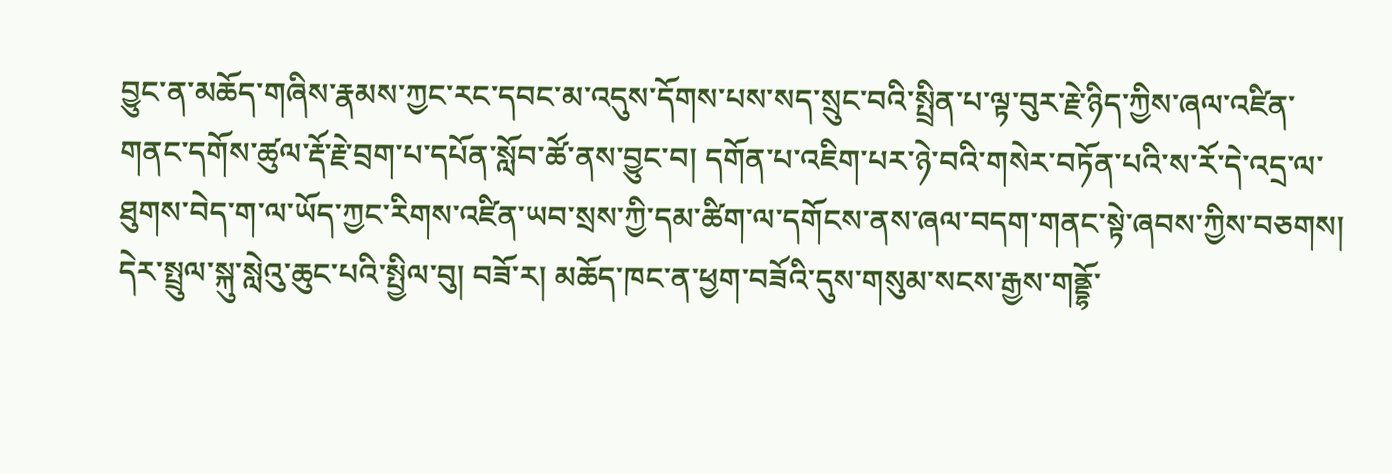བྱུང་ན་མཆོད་གཞིས་རྣམས་ཀྱང་རང་དབང་མ་འདུས་དོགས་པས་སད་སྲུང་བའི་སྤྲིན་པ་ལྟ་བུར་རྗེ་ཉིད་ཀྱིས་ཞལ་འཛིན་གནང་དགོས་ཚུལ་རྡོ་རྗེ་བྲག་པ་དཔོན་སློབ་ཚོ་ནས་བྱུང་བ། དགོན་པ་འཇིག་པར་ཉེ་བའི་གསེར་བཏོན་པའི་ས་རོ་དེ་འདྲ་ལ་ཐུགས་བེད་ག་ལ་ཡོད་ཀྱང་རིགས་འཛིན་ཡབ་སྲས་ཀྱི་དམ་ཚིག་ལ་དགོངས་ནས་ཞལ་བདག་གནང་སྟེ་ཞབས་ཀྱིས་བཅགས། དེར་སྤྲུལ་སྐུ་སླེའུ་ཆུང་པའི་སྤྱིལ་བུ། བཟོ་ར། མཆོད་ཁང་ན་ཕྱག་བཟོའི་དུས་གསུམ་སངས་རྒྱས་གནྡྷོ་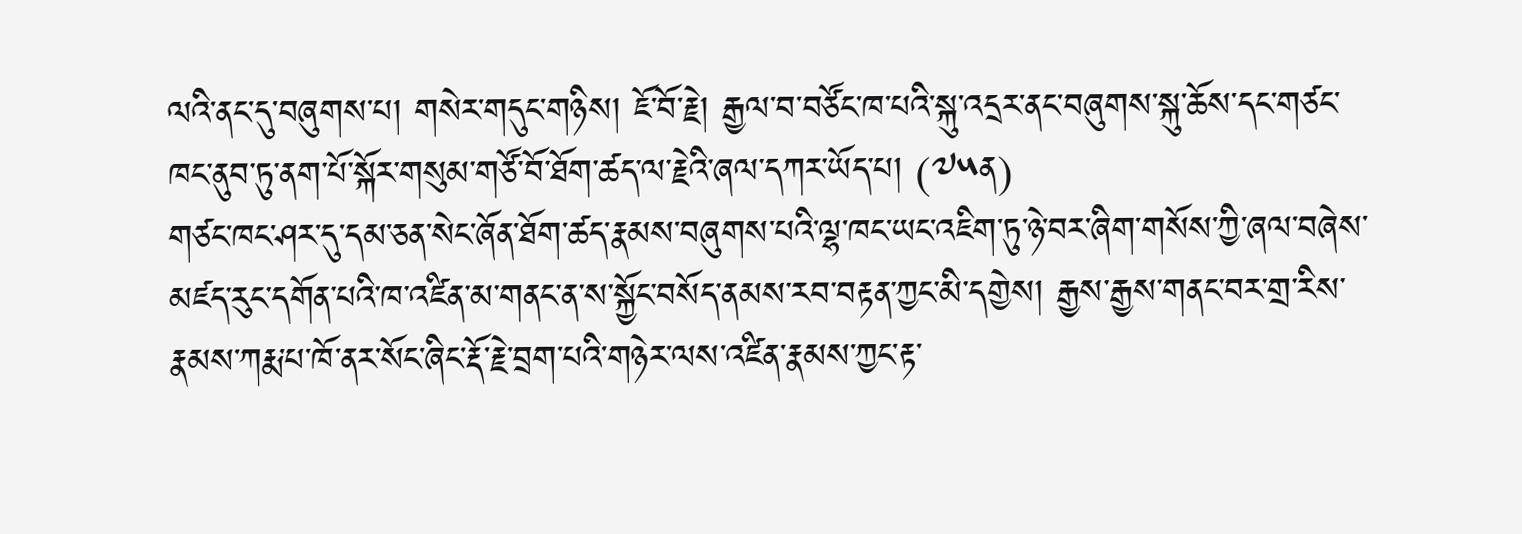ལའི་ནང་དུ་བཞུགས་པ། གསེར་གདུང་གཉིས། ཇོ་བོ་རྗེ། རྒྱལ་བ་བཙོང་ཁ་པའི་སྐུ་འདྲར་ནང་བཞུགས་སྐུ་ཆོས་དང་གཙང་ཁང་ནུབ་ཏུ་ནག་པོ་སྐོར་གསུམ་གཙོ་བོ་ཐོག་ཚད་ལ་རྗེའི་ཞལ་དཀར་ཡོད་པ། (༧༥ན)
གཙང་ཁང་ཤར་དུ་དམ་ཅན་སེང་ཞོན་ཐོག་ཚད་རྣམས་བཞུགས་པའི་ལྷ་ཁང་ཡང་འཇིག་ཏུ་ཉེ་བར་ཞིག་གསོས་ཀྱི་ཞལ་བཞེས་མཛད་རུང་དགོན་པའི་ཁ་འཛིན་མ་གནང་ན་ས་སྐྱོང་བསོད་ནམས་རབ་བརྟན་ཀྱང་མི་དགྱེས། རྒྱས་རྒྱས་གནང་བར་གྲ་རིས་རྣམས་ཀརྨ་པ་ཁོ་ནར་སོང་ཞིང་རྡོ་རྗེ་བྲག་པའི་གཉེར་ལས་འཛིན་རྣམས་ཀྱང་རྟ་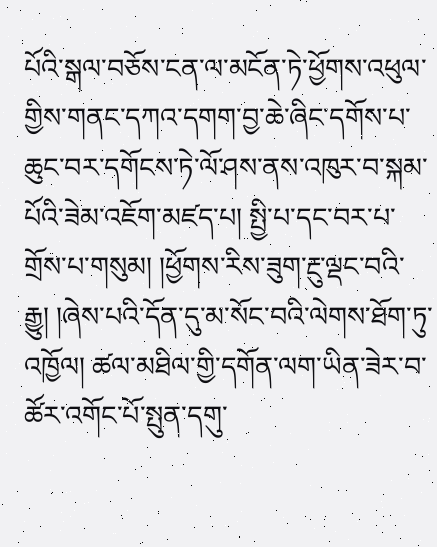པོའི་སྒལ་བཅོས་ངན་ལ་མངོན་ཏེ་ཕྱོགས་འཕུལ་གྱིས་གནང་དཀའ་དགག་བྱ་ཆེ་ཞིང་དགོས་པ་ཆུང་བར་དགོངས་ཏེ་ལོ་ཤས་ནས་འཁུར་བ་སྐམ་པོའི་ཟེམ་འཇོག་མཛད་པ། སྤྱི་པ་དང་བར་པ་གྲོས་པ་གསུམ། །ཕྱོགས་རིས་ཟུག་རྔུ་ལྡང་བའི་རྒྱུ། །ཞེས་པའི་དོན་དུ་མ་སོང་བའི་ལེགས་ཐོག་ཏུ་འཁྱོལ། ཚལ་མཐིལ་གྱི་དགོན་ལག་ཡིན་ཟེར་བ་ཚོར་འགོང་པོ་སྤུན་དགུ་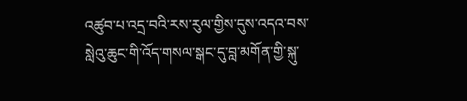འཚུབ་པ་འདྲ་བའི་རས་རུལ་གྱིས་དུས་འདའ་བས་སླེའུ་ཆུང་གི་འོད་གསལ་སྒང་དུ་བླ་མགོན་གྱི་སྐུ་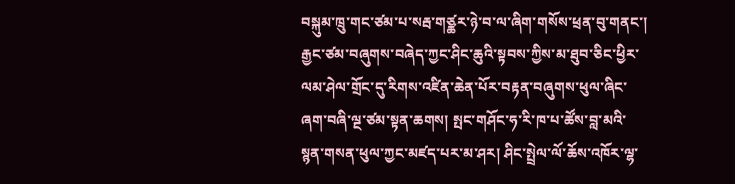བསྐུམ་ཁྲུ་གང་ཙམ་པ་སརྦ་གཙྪར་ཉེ་བ་ལ་ཞིག་གསོས་ཕྲན་བུ་གནང་། རྒྱང་ཙམ་བཞུགས་བཞེད་ཀྱང་ཤིང་ཆུའི་སྟབས་ཀྱིས་མ་ཐུབ་ཅིང་ཕྱིར་ལམ་ཤེལ་གྲོང་དུ་རིགས་འཛིན་ཆེན་པོར་བརྟན་བཞུགས་ཕུལ་ཞིང་ཞག་བཞི་ལྔ་ཙམ་སྟན་ཆགས། སྤང་གཤོང་ཧ་རི་ཁ་པ་ཚོས་བླ་མའི་སྙན་གསན་ཕུལ་ཀྱང་མཛད་པར་མ་ཤར། ཤིང་སྤྲེལ་ལོ་ཆོས་འཁོར་ལྷ་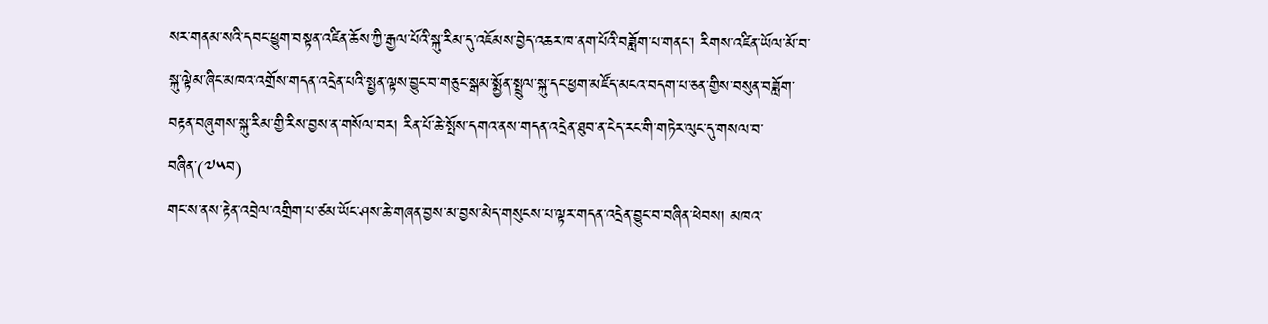སར་གནམ་སའི་དབང་ཕྱུག་བསྟན་འཛིན་ཆོས་ཀྱི་རྒྱལ་པོའི་སྐུ་རིམ་དུ་འཇོམས་བྱེད་འཆར་ཁ་ནག་པོའི་བཟློག་པ་གནང་། རིགས་འཛིན་ཡོལ་མོ་བ་སྐུ་ལྟེམ་ཞིང་མཁའ་འགྲོས་གདན་འདྲེན་པའི་སྤྱན་ལྟས་བྱུང་བ་གཅུང་སྒམ་སྨྱོན་སྤྲུལ་སྐུ་དང་ཕྱག་མཛོད་མངའ་བདག་པ་ཅན་གྱིས་བསུན་བཟློག་བརྟན་བཞུགས་སྐུ་རིམ་གྱི་རིས་བྱས་ན་གསོལ་བར། རིན་པོ་ཆེ་སྤོས་དགའ་ནས་གདན་འདྲེན་ཐུབ་ན་ངེད་རང་གི་གཏེར་ལུང་དུ་གསལ་བ་བཞིན་(༧༥བ)
གང་ས་ནས་རྟེན་འབྲེལ་འགྲིག་པ་ཙམ་ཡོང་ཤས་ཆེ་གཞན་བྱས་མ་བྱས་མེད་གསུངས་པ་ལྟར་གདན་འདྲེན་བྱུང་བ་བཞིན་ཕེབས། མཁའ་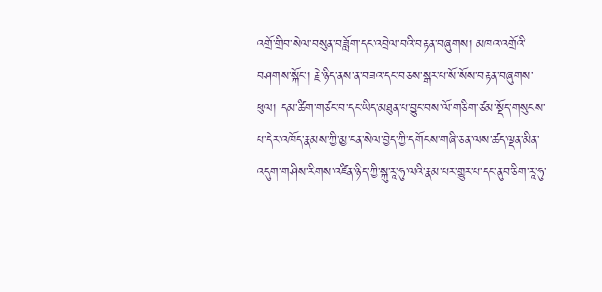འགྲོ་གྲིབ་སེལ་བསུན་བཟློག་དང་འབྲེལ་བའི་བརྟན་བཞུགས། མཁའ་འགྲོའི་བཤགས་སྐོང་། རྗེ་ཉིད་ནས་ན་བཟའ་དང་བཅས་སྒར་པ་སོ་སོས་བརྟན་བཞུགས་ཕུལ། དམ་ཚིག་གཙང་བ་དང་ཡིད་མཐུན་པ་བྱུང་བས་ལོ་གཅིག་ཙམ་སྡོད་གསུངས་པ་དེར་འཁོད་རྣམས་ཀྱི་མྱ་ངན་སེལ་བྱེད་ཀྱི་དགོངས་གཞི་ཅན་ལས་ཚད་ལྡན་མིན་འདུག་གཤིས་རིགས་འཛིན་ཉིད་ཀྱི་སྐུ་རཱ་ཧུ་ལའི་རྣམ་པར་གྱུར་པ་དང་ནུབ་ཅིག་རཱ་ཧུ་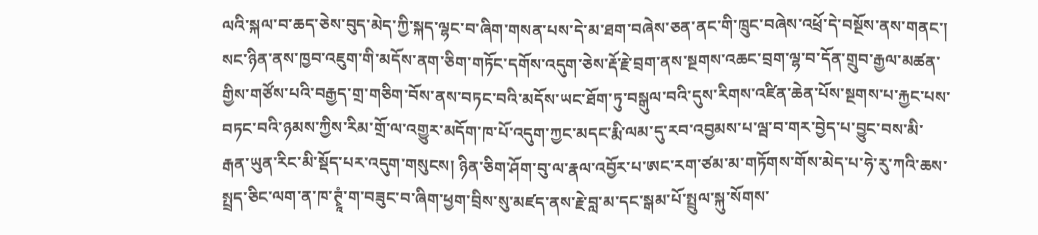ལའི་སྐལ་བ་ཆད་ཅེས་བུད་མེད་ཀྱི་སྐད་ལྷང་བ་ཞིག་གསན་པས་དེ་མ་ཐག་བཞེས་ཅན་ནང་གི་ཁྲུང་བཞེས་འཕྲོ་དེ་བསྔོས་ནས་གནང་། སང་ཉིན་ནས་ཁྱབ་འཇུག་གི་མདོས་ནག་ཅིག་གཏོང་དགོས་འདུག་ཅེས་རྡོ་རྗེ་བྲག་ནས་སྔགས་འཆང་བྲག་ལྷ་བ་དོན་གྲུབ་རྒྱལ་མཚན་གྱིས་གཙོས་པའི་བརྒྱད་གྲ་གཅིག་བོས་ནས་བཏང་བའི་མདོས་ཡང་ཐོག་ཏུ་བསྒུལ་བའི་དུས་རིགས་འཛིན་ཆེན་པོས་སྔགས་པ་རྐྱང་པས་བཏང་བའི་ཉམས་ཀྱིས་རིམ་གྲོ་ལ་འགྱུར་མདོག་ཁ་པོ་འདུག་ཀྱང་མདང་རྨི་ལམ་དུ་རབ་འབྱམས་པ་ལྦ་བ་གར་བྱེད་པ་བྱུང་བས་མི་རྒན་ཡུན་རིང་མི་སྡོད་པར་འདུག་གསུངས། ཉིན་ཅིག་ཤོག་བུ་ལ་རྣལ་འབྱོར་པ་ཨང་རག་ཙམ་མ་གཏོགས་གོས་མེད་པ་ཧེ་རུ་ཀའི་ཆས་སྤྲད་ཅིང་ལག་ན་ཁ་ཊྭཱཾ་ག་བཟུང་བ་ཞིག་ཕྱག་བྲིས་སུ་མཛད་ནས་རྗེ་བླ་མ་དང་སྒམ་པོ་སྤྲུལ་སྐུ་སོགས་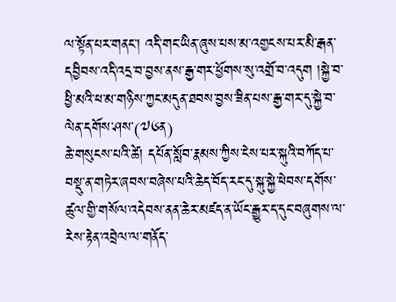ལ་སྟོན་པར་གནང་། འདི་གང་ཡིན་ཞུས་པས་མ་འགྱངས་པར་མི་རྒན་དབྱིབས་འདི་འདྲ་བ་བྱས་ནས་རྒྱ་གར་ཕྱོགས་སུ་འགྲོ་བ་འདུག །སྐྱེ་བ་ཕྱི་མའི་ཕ་མ་གཉིས་ཀྱང་མདུན་ཐབས་བྱས་ཟིན་པས་རྒྱ་གར་དུ་སྐྱེ་བ་ལེན་དགོས་ཤས་(༧༦ན)
ཆེ་གསུངས་པའི་ཚེ། དཔོན་སློབ་རྣམས་ཀྱིས་ངེས་པར་སྐུའི་བཀོད་པ་བསྡུ་ན་གཏེར་ཞབས་བཞེས་པའི་ཆེད་བོད་རང་དུ་སྐུ་སྐྱེ་ཕེབས་དགོས་ཚུལ་གྱི་གསོལ་འདེབས་ནན་ཆེར་མཛད་ན་ཡོང་རྒྱུར་ད་དུང་བཞུགས་ལ་རེས་རྟེན་འབྲེལ་ལ་གནོད་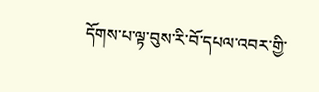དོགས་པ་ལྟ་བུས་རི་བོ་དཔལ་འབར་གྱི་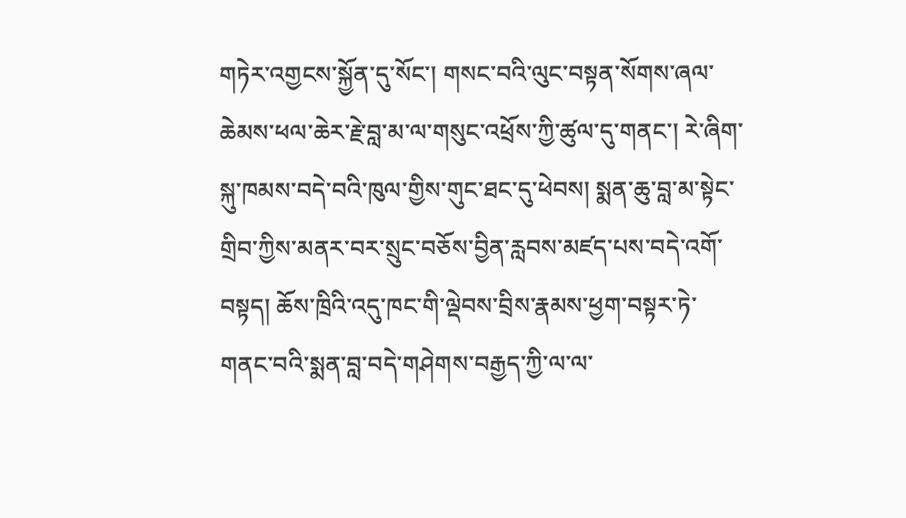གཏེར་འགྱངས་སྐྱོན་དུ་སོང་། གསང་བའི་ལུང་བསྟན་སོགས་ཞལ་ཆེམས་ཕལ་ཆེར་རྗེ་བླ་མ་ལ་གསུང་འཕྲོས་ཀྱི་ཚུལ་དུ་གནང་། རེ་ཞིག་སྐུ་ཁམས་བདེ་བའི་ཁུལ་གྱིས་གུང་ཐང་དུ་ཕེབས། སྨན་ཆུ་བླ་མ་སྟེང་གྲིབ་ཀྱིས་མནར་བར་སྲུང་བཅོས་བྱིན་རླབས་མཛད་པས་བདེ་འགོ་བསྟད། ཆོས་ཁྲིའི་འདུ་ཁང་གི་ལྡེབས་བྲིས་རྣམས་ཕྱག་བསྟར་ཏེ་གནང་བའི་སྨན་བླ་བདེ་གཤེགས་བརྒྱད་ཀྱི་ལ་ལ་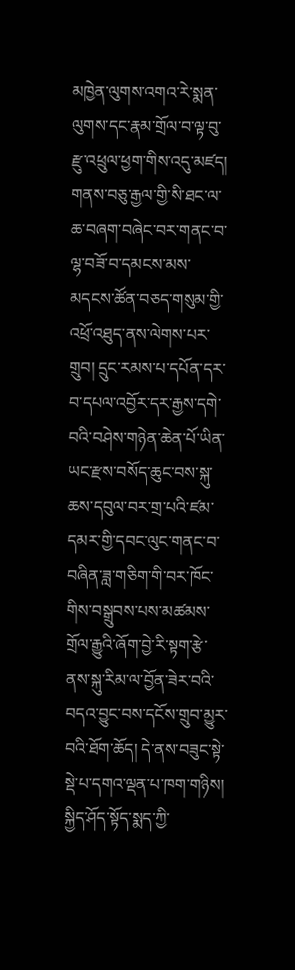མཁྱེན་ལུགས་འགའ་རེ་སྨན་ལུགས་དང་རྣམ་གྲོལ་བ་ལྟ་བུ་རྫུ་འཕྲུལ་ཕྱག་གིས་འདུ་མཛད། གནས་བཅུ་རྒྱལ་གྱི་སི་ཐང་ལ་ཆ་བཞག་བཞེང་བར་གནང་བ་ལྷ་བཟོ་བ་དམངས་མས་མདངས་ཚོན་བཅད་གསུམ་གྱི་འཕྲོ་འཐུད་ནས་ལེགས་པར་གྲུབ། དྲུང་རམས་པ་དཔོན་དར་བ་དཔལ་འབྱོར་དར་རྒྱས་དགེ་བའི་བཤེས་གཉེན་ཆེན་པོ་ཡིན་ཡང་རྫས་བསོད་ཆུང་བས་སྐུ་ཆས་དབུལ་བར་གྲ་པའི་ཛམ་དམར་གྱི་དབང་ལུང་གནང་བ་བཞིན་ཟླ་གཅིག་གི་བར་ཁོང་གིས་བསྒྲུབས་པས་མཚམས་གྲོལ་རྒྱུའི་ཞོག་བྱེ་རི་སྟག་རྩེ་ནས་སྐུ་རིམ་ལ་བྱོན་ཟེར་བའི་བདའ་བྱུང་བས་དངོས་གྲུབ་མྱུར་བའི་ཐོག་ཆོད། དེ་ནས་བཟུང་སྟེ་སྡེ་པ་དགའ་ལྡན་པ་ཁག་གཉིས། སྐྱིད་ཤོད་སྟོད་སྨད་ཀྱི་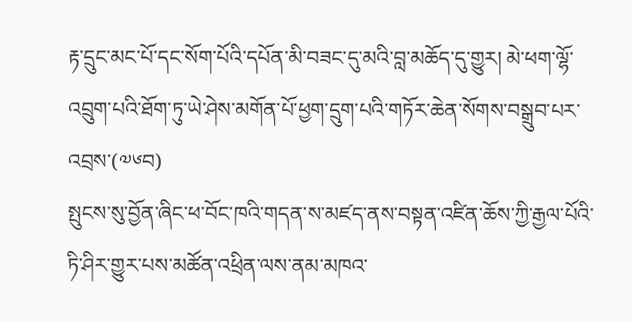རྟ་དྲུང་མང་པོ་དང་སོག་པོའི་དཔོན་མི་བཟང་དུ་མའི་བླ་མཆོད་དུ་གྱུར། མེ་ཕག་ལྷོ་འབྲུག་པའི་ཐོག་ཏུ་ཡེ་ཤེས་མགོན་པོ་ཕྱག་དྲུག་པའི་གཏོར་ཆེན་སོགས་བསྒྲུབ་པར་འབྲས་(༧༦བ)
སྤུངས་སུ་བྱོན་ཞིང་ཕ་བོང་ཁའི་གདན་ས་མཛད་ནས་བསྟན་འཛིན་ཆོས་ཀྱི་རྒྱལ་པོའི་ཏི་ཤིར་གྱུར་པས་མཚོན་འཕྲིན་ལས་ནམ་མཁའ་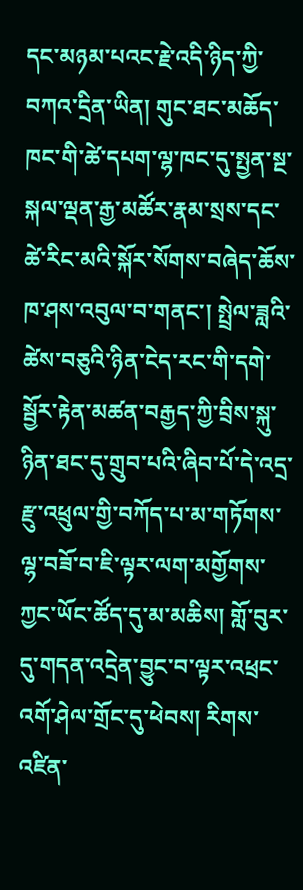དང་མཉམ་པའང་རྗེ་འདི་ཉིད་ཀྱི་བཀའ་དྲིན་ཡིན། གུང་ཐང་མཆོད་ཁང་གི་ཚེ་དཔག་ལྷ་ཁང་དུ་སྤྱན་སྔ་སྐལ་ལྡན་རྒྱ་མཚོར་རྣམ་སྲས་དང་ཚེ་རིང་མའི་སྐོར་སོགས་བཞེད་ཆོས་ཁ་ཤས་འབུལ་བ་གནང་། སྤྲེལ་ཟླའི་ཚེས་བཅུའི་ཉིན་ངེད་རང་གི་དགེ་སྦྱོར་རྟེན་མཚན་བརྒྱད་ཀྱི་བྲིས་སྐུ་ཉིན་ཐང་དུ་གྲུབ་པའི་ཞིབ་པོ་དེ་འདྲ་རྫུ་འཕྲུལ་གྱི་བཀོད་པ་མ་གཏོགས་ལྷ་བཟོ་བ་ཇི་ལྟར་ལག་མགྱོགས་ཀྱང་ཡོང་ཚོད་དུ་མ་མཆིས། གློ་བུར་དུ་གདན་འདྲེན་བྱུང་བ་ལྟར་འཕྲང་འགོ་ཤེལ་གྲོང་དུ་ཕེབས། རིགས་འཛིན་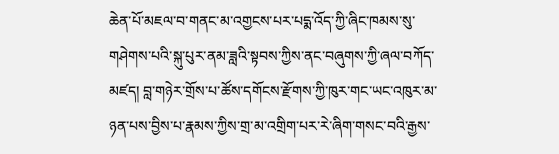ཆེན་པོ་མཇལ་བ་གནང་མ་འགྱངས་པར་པདྨ་འོད་ཀྱི་ཞིང་ཁམས་སུ་གཤེགས་པའི་སྐུ་པུར་ནམ་ཟླའི་སྟབས་ཀྱིས་ནང་བཞུགས་ཀྱི་ཞལ་བཀོད་མཛད། བླ་གཉེར་གྲོས་པ་ཚོས་དགོངས་རྫོགས་ཀྱི་ཁུར་གང་ཡང་འཁུར་མ་ཉན་པས་བྱིས་པ་རྣམས་ཀྱིས་གྲ་མ་འགྲིག་པར་རེ་ཞིག་གསང་བའི་རྒྱས་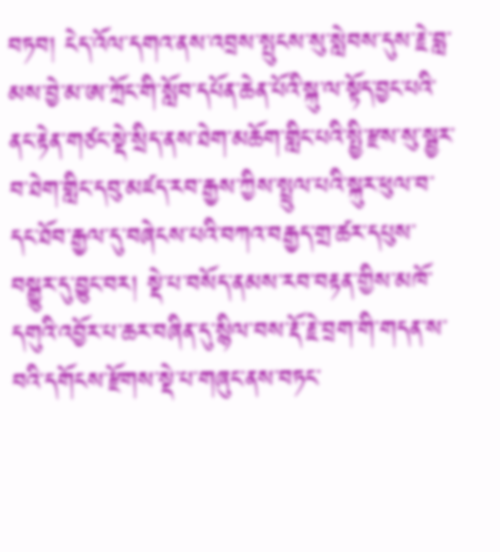བཏབ། ངེད་འོལ་དགའ་ནས་འབྲས་སྤུངས་སུ་སླེབས་དུས་རྗེ་བླ་མས་བྱེ་མ་ཨ་ཀྲོང་གི་སློབ་དཔོན་ཆེན་པོའི་སྐུ་ལ་སྟོད་བྱང་པའི་ནང་རྟེན་གཙང་སྡེ་སྲིད་ནས་ཐེག་མཆོག་གླིང་པའི་སྤྱི་རྫས་སུ་སྦྱར་བ་ཐེག་གླིང་དབུ་མཛད་རབ་རྒྱས་ཀྱིས་སྤྲུལ་པའི་སྐུར་ཕུལ་བ་དང་ཐོབ་རྒྱལ་དུ་བཞེངས་པའི་བཀའ་བརྒྱད་གྲ་ཚར་དཔུས་བསྒྱུར་དུ་བྱུང་བར། སྡེ་པ་བསོད་ནམས་རབ་བརྟན་གྱིས་མཁོ་དགུའི་འབྱོར་པ་ཆར་བཞིན་དུ་སྙིལ་བས་རྡོ་རྗེ་བྲག་གི་གདན་ས་བའི་དགོངས་རྫོགས་སྡེ་པ་གཞུང་ནས་བཏང་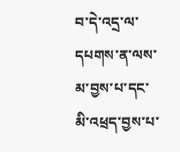བ་དེ་འདྲ་ལ་དཔགས་ན་ལས་མ་བྱས་པ་དང་མི་འཕྲད་བྱས་པ་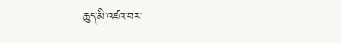ཆུད་མི་འཛའ་བར་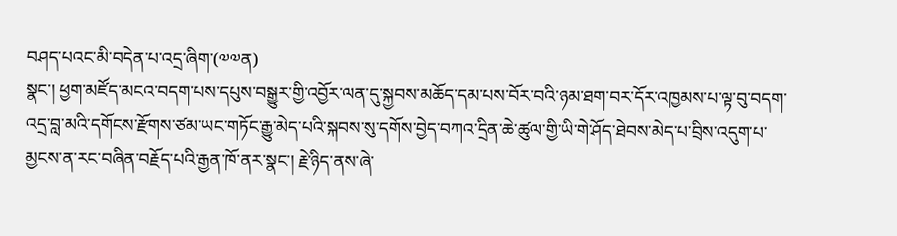བཤད་པའང་མི་བདེན་པ་འདྲ་ཞིག་(༧༧ན)
སྣང་། ཕྱག་མཛོད་མངའ་བདག་པས་དཔུས་བསྒྱུར་གྱི་འབྱོར་ལན་དུ་སྐྱབས་མཆོད་དམ་པས་བོར་བའི་ཉམ་ཐག་བར་དོར་འཁྱམས་པ་ལྟ་བུ་བདག་འདྲ་བླ་མའི་དགོངས་རྫོགས་ཙམ་ཡང་གཏོང་རྒྱུ་མེད་པའི་སྐབས་སུ་དགོས་བྱེད་བཀའ་དྲིན་ཆེ་ཚུལ་གྱི་ཡི་གེ་ཤོད་ཐེབས་མེད་པ་བྲིས་འདུག་པ་མྱངས་ན་རང་བཞིན་བརྗོད་པའི་རྒྱན་ཁོ་ནར་སྣང་། རྗེ་ཉིད་ནས་ཞེ་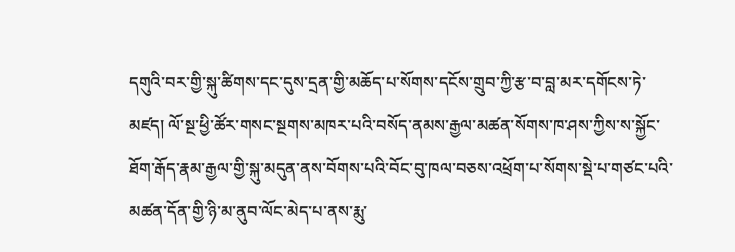དགུའི་བར་གྱི་སྐུ་ཚིགས་དང་དུས་དྲན་གྱི་མཆོད་པ་སོགས་དངོས་གྲུབ་ཀྱི་རྩ་བ་བླ་མར་དགོངས་ཏེ་མཛད། ལོ་སྔ་ཕྱི་ཚོར་གསང་སྔགས་མཁར་པའི་བསོད་ནམས་རྒྱལ་མཚན་སོགས་ཁ་ཤས་ཀྱིས་ས་སྐྱོང་ཐོག་རྒོད་རྣམ་རྒྱལ་གྱི་སྐུ་མདུན་ནས་བོགས་པའི་བོང་བུ་ཁལ་བཅས་འཕྲོག་པ་སོགས་སྡེ་པ་གཙང་པའི་མཚན་དོན་གྱི་ཉི་མ་ནུབ་ལོང་མེད་པ་ནས་རྨུ་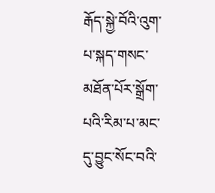རྒོད་སྐྱེ་བོའི་འུག་པ་སྐད་གསང་མཐོན་པོར་སྒྲོག་པའི་རིམ་པ་མང་དུ་བྱུང་སོང་བའི་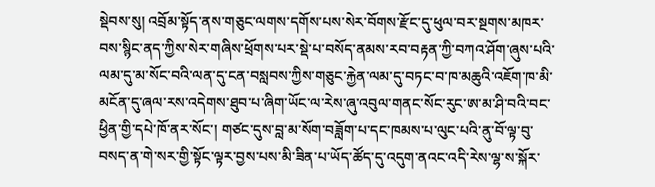སྡེབས་སུ། འབྲོམ་སྟོད་ནས་གཅུང་ལགས་དགོས་པས་སེར་བོགས་རྫོང་དུ་ཕུལ་བར་སྔགས་མཁར་བས་སྙིང་ནད་ཀྱིས་སེར་གཞིས་ཕྲོགས་པར་སྡེ་པ་བསོད་ནམས་རབ་བརྟན་ཀྱི་བཀའ་ཤོག་ཞུས་པའི་ལམ་དུ་མ་སོང་བའི་ལན་དུ་ངན་བསླབས་ཀྱིས་གཅུང་རྐྱེན་ལམ་དུ་བཏང་བ་ཁ་མཆུའི་འཇོག་ཁ་མི་མངོན་དུ་ཞལ་རས་འདེགས་ཐུབ་པ་ཞིག་ཡོང་ལ་རེས་ཞུ་འབུལ་གནང་སོང་རུང་ཨ་མ་ཤི་བའི་བང་ཕྱིན་གྱི་དཔེ་ཁོ་ནར་སོང་། གཙང་དུས་བླ་མ་སོག་བཟློག་པ་དང་ཁམས་པ་ལུང་པའི་ནུ་བོ་ལྟ་བུ་བསད་ན་གེ་སར་གྱི་སྟོང་ལྟར་བྱས་པས་མི་ཟིན་པ་ཡོད་ཚོད་དུ་འདུག་ནའང་འདི་རེས་ལྷ་ས་སྐོར་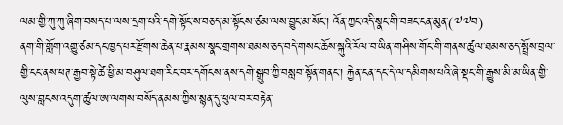ལམ་གྱི་ཀུ་ཀུ་ཞིག་བསད་པ་ལས་དྲག་པའི་དགེ་སྟོང་ས་བཅད་མ་སྟོངས་ཙམ་ལས་བྱུང་མ་སོང་། འོན་ཀྱང་འདི་སྣང་གི་བཟང་ངན་མུན་(༧༧བ)
ནག་གི་གློག་འགྱུ་ཙམ་དང་ཁྱད་པར་རྫོགས་ཆེན་པ་རྣམས་སྣང་གྲགས་ཐམས་ཅད་བདེ་གསང་ཆོས་སྐུའི་རོལ་བ་ཡིན་གཤིས་གོང་གི་གནས་ཚུལ་ཐམས་ཅད་སྤྲོས་བྲལ་གྱི་ངང་ནས་ཕཊ་རྒྱབ་སྟེ་ཚེ་ཕྱི་མ་བཤུལ་ཐག་རིང་བར་དགོངས་ནས་དགེ་སྒྲུབ་ཀྱི་བསླབ་སྟོན་གནང་། རྐྱེན་ངན་དང་དེ་ལ་དམིགས་པའི་ཞེ་སྡང་གི་རྒྱུས་མི་མ་ཡིན་གྱི་ལུས་བླངས་འདུག་ཚུལ་ཨ་ལགས་བསོད་ནམས་ཀྱིས་སྙན་དུ་ཕུལ་བར་བརྟེན་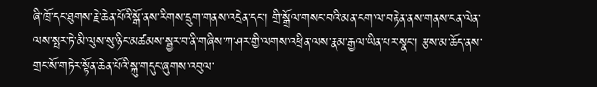ཞི་ཁྲོ་དང་ཐུགས་རྗེ་ཆེན་པོའི་སྒོ་ནས་རིགས་དྲུག་གནས་འདྲེན་དང་། གྲི་སྒྲོལ་གསང་བའི་མན་ངག་ལ་བརྟེན་ནས་གནས་ངན་ལེན་ལས་སྤར་ཏེ་མི་ལུས་སུ་ཉིང་མཚམས་སྦྱར་བ་ནི་གཞིས་ཀ་ཤར་གྱི་ལགས་འཕྲིན་ལས་རྣམ་རྒྱལ་ཡིན་པར་སྣང་། རྩས་མ་ཆོད་ནས་གྲང་སོ་གཏེར་སྟོན་ཆེན་པོའི་སྐུ་གདུང་ཞུགས་འབུལ་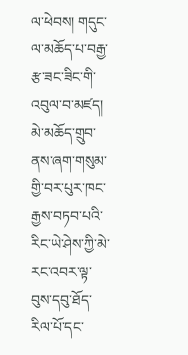ལ་ཕེབས། གདུང་ལ་མཆོད་པ་བརྒྱ་རྩ་ཟང་ཟིང་གི་འབུལ་བ་མཛད། མེ་མཆོད་གྲུབ་ནས་ཞག་གསུམ་གྱི་བར་པུར་ཁང་རྒྱས་བཏབ་པའི་རིང་ཡེ་ཤེས་ཀྱི་མེ་རང་འབར་ལྟ་བུས་དབུ་ཐོད་རིལ་པོ་དང་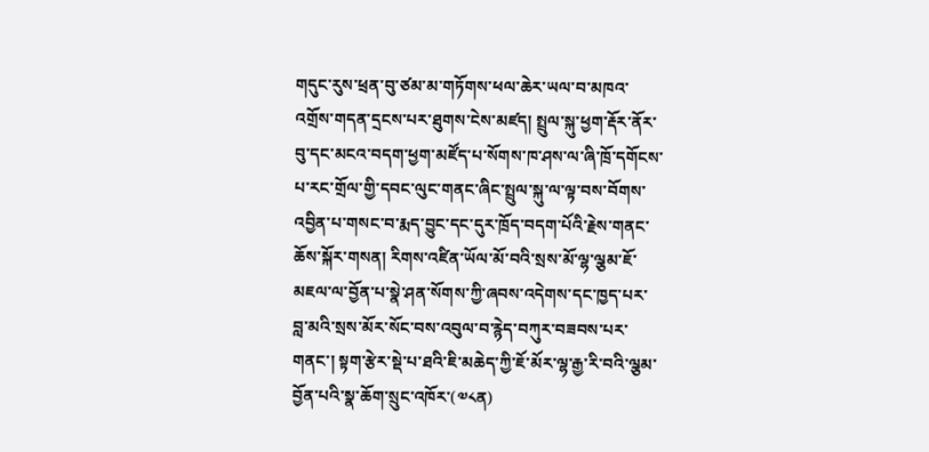གདུང་རུས་ཕྲན་བུ་ཙམ་མ་གཏོགས་ཕལ་ཆེར་ཡལ་བ་མཁའ་འགྲོས་གདན་དྲངས་པར་ཐུགས་ངེས་མཛད། སྤྲུལ་སྐུ་ཕྱག་རྡོར་ནོར་བུ་དང་མངའ་བདག་ཕྱག་མཛོད་པ་སོགས་ཁ་ཤས་ལ་ཞི་ཁྲོ་དགོངས་པ་རང་གྲོལ་གྱི་དབང་ལུང་གནང་ཞིང་སྤྲུལ་སྐུ་ལ་ལྟ་བས་བོགས་འབྱིན་པ་གསང་བ་རྨད་བྱུང་དང་དུར་ཁྲོད་བདག་པོའི་རྗེས་གནང་ཆོས་སྐོར་གསན། རིགས་འཛིན་ཡོལ་མོ་བའི་སྲས་མོ་ལྷ་ལྕམ་ཇོ་མཇལ་ལ་བྱོན་པ་སྣེ་ཤན་སོགས་ཀྱི་ཞབས་འདེགས་དང་ཁྱད་པར་བླ་མའི་སྲས་མོར་སོང་བས་འབུལ་བ་རྙེད་བཀུར་བཟབས་པར་གནང་། སྟག་རྩེར་སྡེ་པ་ཐའི་ཇི་མཆེད་ཀྱི་ཇོ་མོར་ལྷ་རྒྱ་རི་བའི་ལྕམ་བྱོན་པའི་སྣ་ཆོག་སྲུང་འཁོར་(༧༨ན)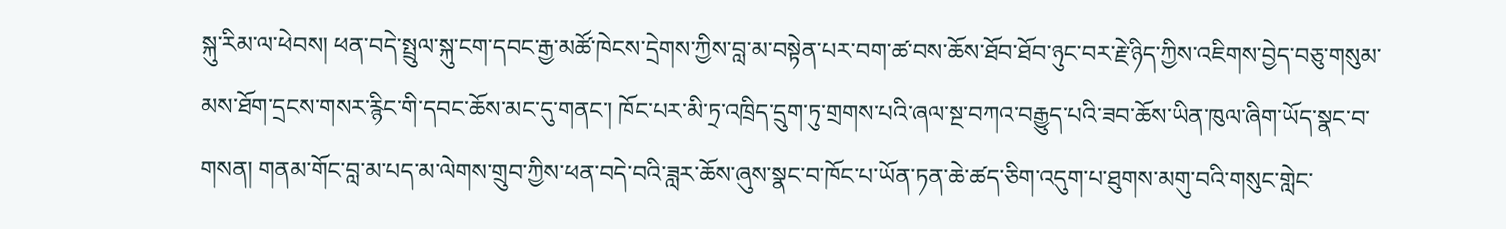སྐུ་རིམ་ལ་ཕེབས། ཕན་བདེ་སྤྲུལ་སྐུ་ངག་དབང་རྒྱ་མཚོ་ཁེངས་དྲེགས་ཀྱིས་བླ་མ་བསྟེན་པར་བག་ཚ་བས་ཆོས་ཐོབ་ཐོབ་ཉུང་བར་རྗེ་ཉིད་ཀྱིས་འཇིགས་བྱེད་བཅུ་གསུམ་མས་ཐོག་དྲངས་གསར་རྙིང་གི་དབང་ཆོས་མང་དུ་གནང་། ཁོང་པར་མི་ཏྲ་འཁྲིད་དྲུག་ཏུ་གྲགས་པའི་ཞལ་སྔ་བཀའ་བརྒྱུད་པའི་ཟབ་ཆོས་ཡིན་ཁུལ་ཞིག་ཡོད་སྣང་བ་གསན། གནམ་གོང་བླ་མ་པད་མ་ལེགས་གྲུབ་ཀྱིས་ཕན་བདེ་བའི་ཟླར་ཆོས་ཞུས་སྣང་བ་ཁོང་པ་ཡོན་ཏན་ཆེ་ཚད་ཅིག་འདུག་པ་ཐུགས་མགུ་བའི་གསུང་གླེང་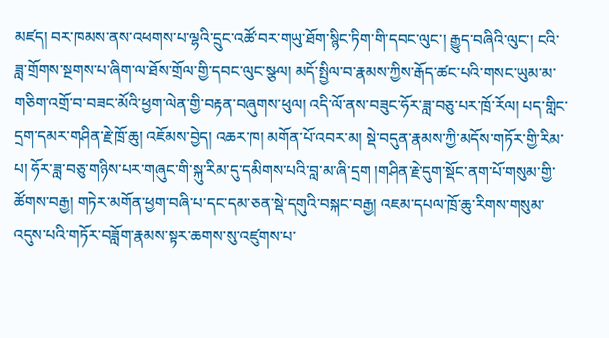མཛད། བར་ཁམས་ནས་འཕགས་པ་ལྷའི་དྲུང་འཚོ་བར་གཡུ་ཐོག་སྙིང་ཏིག་གི་དབང་ལུང་། རྒྱུད་བཞིའི་ལུང་། ངའི་ཟླ་གྲོགས་སྔགས་པ་ཞིག་ལ་ཐོས་གྲོལ་གྱི་དབང་ལུང་སྩལ། མདོ་སྤྱིལ་བ་རྣམས་ཀྱིས་རྒོད་ཚང་པའི་གསང་ཡུམ་མ་གཅིག་འགྲོ་བ་བཟང་མོའི་ཕྱག་ལེན་གྱི་བརྟན་བཞུགས་ཕུལ། འདི་ལོ་ནས་བཟུང་ཧོར་ཟླ་བཅུ་པར་ཁྲོ་རོལ། པད་གླིང་དྲག་དམར་གཤིན་རྗེ་ཁྲོ་ཆུ། འཇོམས་བྱེད། འཆར་ཁ། མགོན་པོ་འབར་མ། སྡེ་བདུན་རྣམས་ཀྱི་མདོས་གཏོར་གྱི་རིམ་པ། ཧོར་ཟླ་བཅུ་གཉིས་པར་གཞུང་གི་སྐུ་རིམ་དུ་དམིགས་པའི་བླ་མ་ཞི་དྲག །གཤིན་རྗེ་དུག་སྡོང་ནག་པོ་གསུམ་གྱི་ཚོགས་བརྒྱ། གཏེར་མགོན་ཕྱག་བཞི་པ་དང་དམ་ཅན་སྡེ་དགུའི་བསྐང་བརྒྱ། འཇམ་དཔལ་ཁྲོ་ཆུ་རིགས་གསུམ་འདུས་པའི་གཏོར་བཟློག་རྣམས་སྟར་ཆགས་སུ་འཛུགས་པ་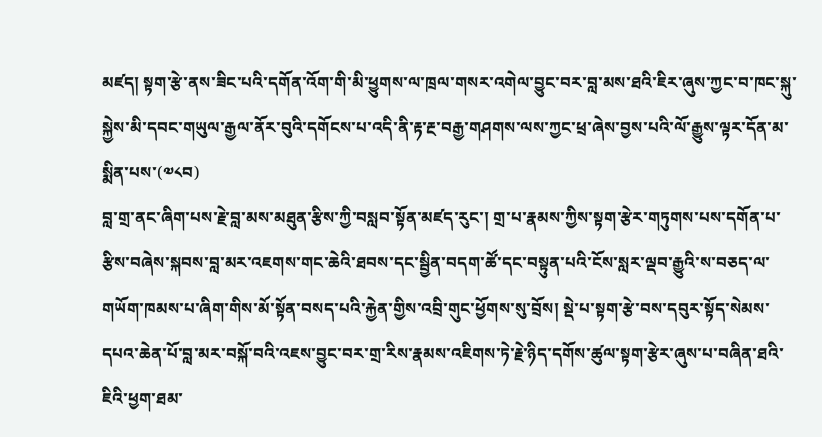མཛད། སྟག་རྩེ་ནས་ཟིང་པའི་དགོན་འོག་གི་མི་ཕྱུགས་ལ་ཁྲལ་གསར་འགེལ་བྱུང་བར་བླ་མས་ཐའི་ཇིར་ཞུས་ཀྱང་བ་ཁང་སྐུ་སྐྱེས་མི་དབང་གཡུལ་རྒྱལ་ནོར་བུའི་དགོངས་པ་འདི་ནི་རྟ་རྔ་བརྒྱ་གཤགས་ལས་ཀྱང་ཕྲ་ཞེས་བྱས་པའི་ལོ་རྒྱུས་ལྟར་དོན་མ་སྨིན་པས་(༧༨བ)
བླ་གྲ་ནང་ཞིག་པས་རྗེ་བླ་མས་མཐུན་རྩིས་ཀྱི་བསླབ་སྟོན་མཛད་རུང་། གྲ་པ་རྣམས་ཀྱིས་སྟག་རྩེར་གཏུགས་པས་དགོན་པ་རྩིས་བཞེས་སྐབས་བླ་མར་འཇགས་གང་ཆེའི་ཐབས་དང་སྦྱིན་བདག་ཚོ་དང་བསྟུན་པའི་ངོས་སླར་ལྡབ་རྒྱུའི་ས་བཅད་ལ་གཡོག་ཁམས་པ་ཞིག་གིས་མོ་སྟོན་བསད་པའི་རྐྱེན་གྱིས་འབྲི་གུང་ཕྱོགས་སུ་བྲོས། སྡེ་པ་སྟག་རྩེ་བས་དབུར་སྟོད་སེམས་དཔའ་ཆེན་པོ་བླ་མར་བསྐོ་བའི་འཇས་བྱུང་བར་གྲ་རིས་རྣམས་འཇིགས་ཏེ་རྗེ་ཉིད་དགོས་ཚུལ་སྟག་རྩེར་ཞུས་པ་བཞིན་ཐའི་ཇིའི་ཕྱག་ཐམ་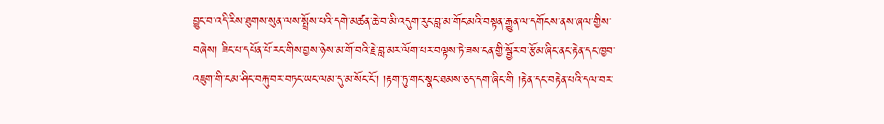བྱུང་བ་འདི་རིས་ཐུགས་སུན་ལས་སྤྲོས་པའི་དགེ་མཚན་ཆེ་བ་མི་འདུག་རུང་བླ་མ་གོང་མའི་བསྟན་རྒྱུན་ལ་དགོངས་ནས་ཞལ་གྱིས་བཞེས། ཟིང་པ་དཔོན་པོ་རང་གིས་བྱས་ཉེས་མ་གོ་བའི་རྗེ་བླ་མར་ལོག་པར་བལྟས་ཏེ་ཟས་ངན་གྱི་སྦྱོར་བ་རྩོམ་ཞིང་ནང་རྟེན་དང་ཁྱབ་འཇུག་གི་ངམ་ཤིང་བརྐུ་བར་བཏང་ཡང་ལམ་དུ་མ་སོང་ངོ་། །རྟག་ཏུ་གང་སྣང་ཐམས་ཅད་དག་ཞིང་གི །རྟེན་དང་བརྟེན་པའི་དལ་བར་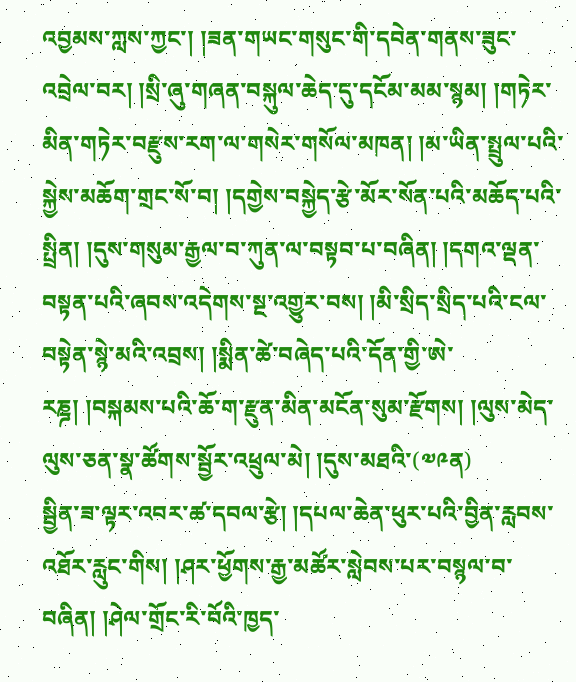འབྱམས་ཀླས་ཀྱང་། །ཟན་གཡང་གསུང་གི་དབེན་གནས་ཟུང་འབྲེལ་བར། །སྲི་ཞུ་གཞན་བསྐུལ་ཆེད་དུ་དངོམ་མམ་སྙམ། །གཏེར་མིན་གཏེར་བརྫུས་རག་ལ་གསེར་གསོལ་མཁན། །མ་ཡིན་སྤྲུལ་པའི་སྐྱེས་མཆོག་གྲང་སོ་བ། །དགྱེས་བསྐྱེད་རྩེ་མོར་སོན་པའི་མཆོད་པའི་སྤྲིན། །དུས་གསུམ་རྒྱལ་བ་ཀུན་ལ་བསྟབ་པ་བཞིན། །དགའ་ལྡན་བསྟན་པའི་ཞབས་འདེགས་སྔ་འགྱུར་བས། །མི་སྲིད་སྲིད་པའི་ངལ་བསྟེན་སྙེ་མའི་འབྲས། །སྨིན་ཚེ་བཞེད་པའི་དོན་གྱི་ཨེ་རཎྜ། །བསྐམས་པའི་ཆོ་ག་རྫུན་མིན་མངོན་སུམ་རྫོགས། །ལུས་མེད་ལུས་ཅན་སྣ་ཚོགས་སྦྱོར་འཕྲུལ་མེ། །དུས་མཐའི་(༧༩ན)
སྦྱིན་ཟ་ལྟར་འབར་ཚ་དབལ་རྩེ། །དཔལ་ཆེན་ཕུར་པའི་བྱིན་རླབས་འཐོར་རླུང་གིས། །ཤར་ཕྱོགས་རྒྱ་མཚོར་སླེབས་པར་བསྙལ་བ་བཞིན། །ཤེལ་གྲོང་རི་བོའི་ཁྱད་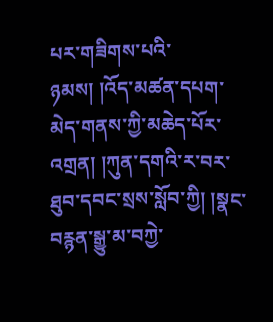པར་གཟིགས་པའི་ཉམས། །འོད་མཚན་དཔག་མེད་གནས་ཀྱི་མཆེད་པོར་འགྲན། །ཀུན་དགའི་ར་བར་ཐུབ་དབང་སྲས་སློབ་ཀྱི། །སྣང་བརྙན་སྒྱུ་མ་བཀྱེ་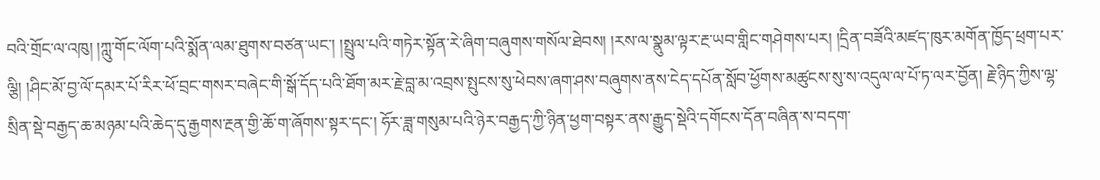བའི་གྲོང་ལ་འཁུ། །ཀླུ་གོང་ལོག་པའི་སྨོན་ལམ་ཐུགས་བཙན་ཡང་། །སྤྲུལ་པའི་གཏེར་སྟོན་རེ་ཞིག་བཞུགས་གསོལ་ཐེབས། །རས་ལ་སྣུམ་ལྟར་རྔ་ཡབ་གླིང་གཤེགས་པར། །དྲིན་བཟོའི་མཛད་ཁུར་མགོན་ཁྱོད་ཕྲག་པར་ལྕི། །ཤིང་མོ་བྱ་ལོ་དམར་པོ་རིར་ཕོ་བྲང་གསར་བཞེང་གི་སྒོ་དོད་པའི་ཐོག་མར་རྗེ་བླ་མ་འབྲས་སྤུངས་སུ་ཕེབས་ཞག་ཤས་བཞུགས་ནས་ངེད་དཔོན་སློབ་ཕྱོགས་མཚུངས་སུ་ས་འདུལ་ལ་པོ་ཏ་ལར་བྱོན། རྗེ་ཉིད་ཀྱིས་ལྷ་སྲིན་སྡེ་བརྒྱད་ཆ་མཉམ་པའི་ཆེད་དུ་རྒྱགས་རྔན་གྱི་ཆོ་ག་ཞོགས་སྟར་དང་། ཧོར་ཟླ་གསུམ་པའི་ཉེར་བརྒྱད་ཀྱི་ཉིན་ཕྱག་བསྟར་ནས་རྒྱུད་སྡེའི་དགོངས་དོན་བཞིན་ས་བདག་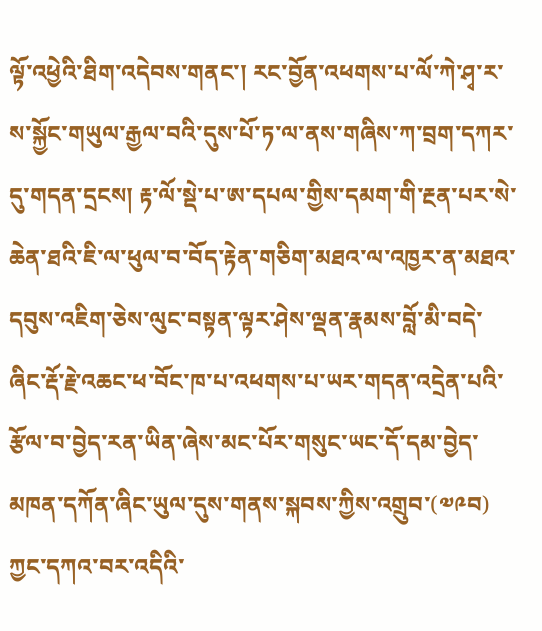ལྟོ་འཕྱེའི་ཐིག་འདེབས་གནང་། རང་བྱོན་འཕགས་པ་ལོ་ཀེ་ཤྭ་ར་ས་སྐྱོང་གཡུལ་རྒྱལ་བའི་དུས་པོ་ཏ་ལ་ནས་གཞིས་ཀ་བྲག་དཀར་དུ་གདན་དྲངས། རྟ་ལོ་སྡེ་པ་ཨ་དཔལ་གྱིས་དམག་གི་རྔན་པར་སེ་ཆེན་ཐའི་ཇི་ལ་ཕུལ་བ་བོད་རྟེན་གཅིག་མཐའ་ལ་འཁྱར་ན་མཐའ་དབུས་འཇིག་ཅེས་ལུང་བསྟན་ལྟར་ཤེས་ལྡན་རྣམས་བློ་མི་བདེ་ཞིང་རྡོ་རྗེ་འཆང་ཕ་བོང་ཁ་པ་འཕགས་པ་ཡར་གདན་འདྲེན་པའི་རྩོལ་བ་བྱེད་རན་ཡིན་ཞེས་མང་པོར་གསུང་ཡང་དོ་དམ་བྱེད་མཁན་དཀོན་ཞིང་ཡུལ་དུས་གནས་སྐབས་ཀྱིས་འགྲུབ་(༧༩བ)
ཀྱང་དཀའ་བར་འདིའི་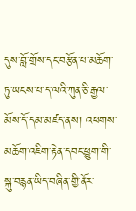དུས་བློ་གྲོས་དང་བརྩོན་པ་མཆོག་ཏུ་ཡངས་པ་ད་ལའི་ཀུན་ཅི་རྒྱལ་མོས་དོ་དམ་མཛད་ནས། འཕགས་མཆོག་འཇིག་རྟེན་དབང་ཕྱུག་གི་སྐུ་བརྙན་ཡིད་བཞིན་གྱི་ནོར་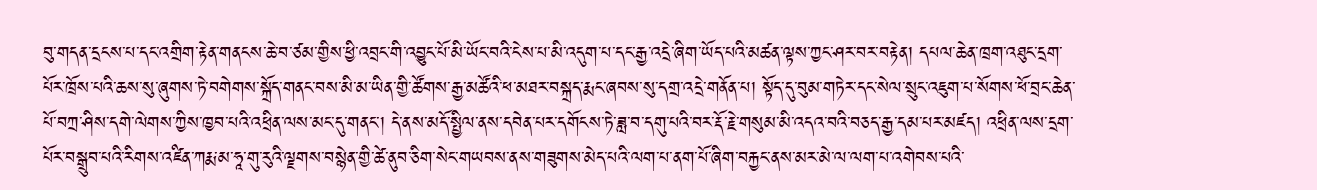བུ་གདན་དྲངས་པ་དང་འགྲིག་རྟེན་གནངས་ཆེ་བ་ཙམ་གྱིས་ཕྱི་འབྲང་གི་འབྱུང་པོ་མི་ཡོང་བའི་ངེས་པ་མི་འདུག་པ་དང་རྒྱ་འདྲེ་ཞིག་ཡོད་པའི་མཚན་ལྟས་ཀྱང་ཤར་བར་བརྟེན། དཔལ་ཆེན་ཁྲག་འཐུང་དྲག་པོར་ཁྲོས་པའི་ཆས་སུ་ཞུགས་ཏེ་བགེགས་སྐྲོད་གནང་བས་མི་མ་ཡིན་གྱི་ཚོགས་རྒྱ་མཚོའི་ཕ་མཐར་བསྐྲད་རྨང་ཞབས་སུ་དགྲ་འདྲེ་གནོན་པ། སྟོད་དུ་བུམ་གཏེར་དང་སེལ་སྲུང་འཇུག་པ་སོགས་ཕོ་བྲང་ཆེན་པོ་བཀྲ་ཤིས་དགེ་ལེགས་ཀྱིས་ཁྱབ་པའི་འཕྲིན་ལས་མང་དུ་གནང་། དེ་ནས་མདོ་སྤྱིལ་ནས་དབེན་པར་དགོངས་ཏེ་ཟླ་བ་དགུ་པའི་བར་རྡོ་རྗེ་གསུམ་མི་འདའ་བའི་བཅད་རྒྱ་དམ་པར་མཛད། འཕྲིན་ལས་དྲག་པོར་བསྒྲུབ་པའི་རིགས་འཛིན་ཀརྨ་མ་ཧཱ་གུ་རུའི་ལྗགས་བསྙེན་གྱི་ཚེ་ནུབ་ཅིག་སེང་གཡབས་ནས་གཟུགས་མེད་པའི་ལག་པ་ནག་པོ་ཞིག་བརྐྱང་ནས་མར་མེ་ལ་ལག་པ་འགེབས་པའི་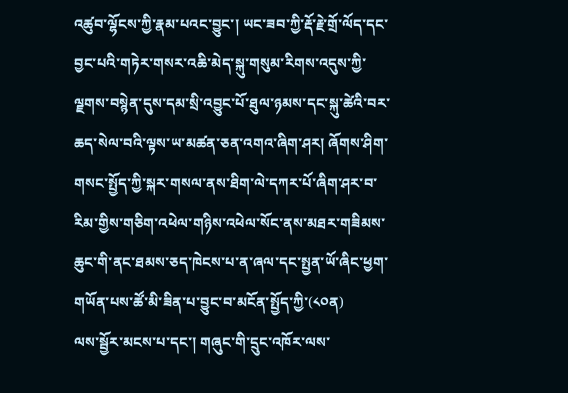འཚུབ་ལྷོངས་ཀྱི་རྣམ་པའང་བྱུང་། ཡང་ཟབ་ཀྱི་རྡོ་རྗེ་གྲོ་ལོད་དང་བྱང་པའི་གཏེར་གསར་འཆི་མེད་སྐུ་གསུམ་རིགས་འདུས་ཀྱི་ལྗགས་བསྙེན་དུས་དམ་སྲི་འབྱུང་པོ་ཐུལ་ཉམས་དང་སྐུ་ཚེའི་བར་ཆད་སེལ་བའི་ལྟས་ཡ་མཚན་ཅན་འགའ་ཞིག་ཤར། ཞོགས་ཤིག་གསང་སྤྱོད་ཀྱི་སྐར་གསལ་ནས་ཐིག་ལེ་དཀར་པོ་ཞིག་ཤར་བ་རིམ་གྱིས་གཅིག་འཕེལ་གཉིས་འཕེལ་སོང་ནས་མཐར་གཟིམས་ཆུང་གི་ནང་ཐམས་ཅད་ཁེངས་པ་ན་ཞལ་དང་སྤྱན་ཡོ་ཞིང་ཕྱག་གཡོན་པས་ཚོ་མི་ཟིན་པ་བྱུང་བ་མངོན་སྤྱོད་ཀྱི་(༨༠ན)
ལས་སྦྱོར་མངས་པ་དང་། གཞུང་གི་དྲུང་འཁོར་ལས་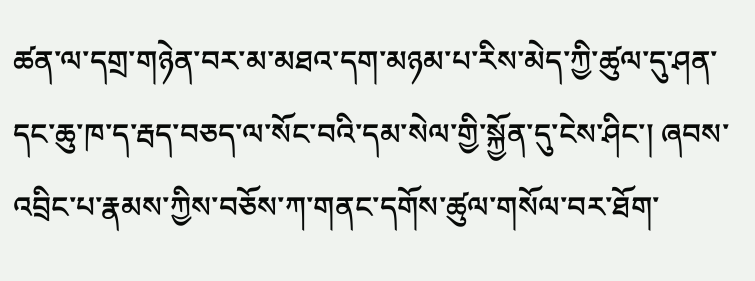ཚན་ལ་དགྲ་གཉེན་བར་མ་མཐའ་དག་མཉམ་པ་རིས་མེད་ཀྱི་ཚུལ་དུ་ཤན་དང་ཆུ་ཁ་ད་རྦད་བཅད་ལ་སོང་བའི་དམ་སེལ་གྱི་སྐྱོན་དུ་ངེས་ཤིང་། ཞབས་འབྲིང་པ་རྣམས་ཀྱིས་བཅོས་ཀ་གནང་དགོས་ཚུལ་གསོལ་བར་ཐོག་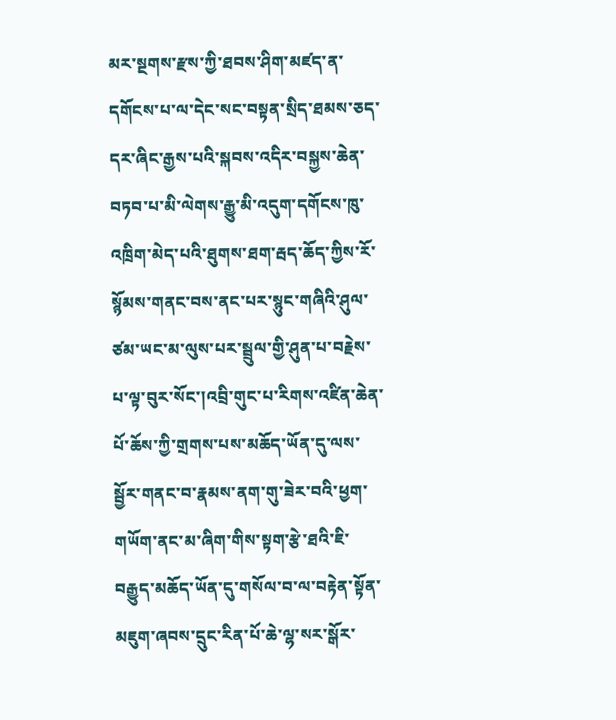མར་སྔགས་རྫས་ཀྱི་ཐབས་ཤིག་མཛད་ན་དགོངས་པ་ལ་དེང་སང་བསྟན་སྲིད་ཐམས་ཅད་དར་ཞིང་རྒྱས་པའི་སྐབས་འདིར་བསྐྱས་ཆེན་བཏབ་པ་མི་ལེགས་རྒྱུ་མི་འདུག་དགོངས་ཁུ་འཁྲིག་མེད་པའི་ཐུགས་ཐག་རྦད་ཆོད་ཀྱིས་རོ་སྙོམས་གནང་བས་ནང་པར་སྙུང་གཞིའི་ཤུལ་ཙམ་ཡང་མ་ལུས་པར་སྦྲུལ་གྱི་ཤུན་པ་བརྗེས་པ་ལྟ་བུར་སོང་།འབྲི་གུང་པ་རིགས་འཛིན་ཆེན་པོ་ཆོས་ཀྱི་གྲགས་པས་མཆོད་ཡོན་དུ་ལས་སྦྱོར་གནང་བ་རྣམས་ནག་གུ་ཟེར་བའི་ཕྱག་གཡོག་ནང་མ་ཞིག་གིས་སྟག་རྩེ་ཐའི་ཇི་བརྒྱུད་མཆོད་ཡོན་དུ་གསོལ་བ་ལ་བརྟེན་སྟོན་མཇུག་ཞབས་དྲུང་རིན་པོ་ཆེ་ལྷ་སར་སྒོར་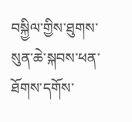བསྐྱིལ་གྱིས་ཐུགས་སུན་ཆེ་སྐབས་ཕན་ཐོགས་དགོས་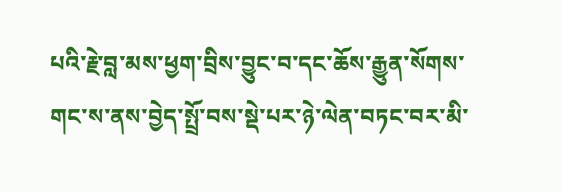པའི་རྗེ་བླ་མས་ཕྱག་བྲིས་བྱུང་བ་དང་ཆོས་རྒྱུན་སོགས་གང་ས་ནས་བྱེད་སྤྲོ་བས་སྡེ་པར་ཉེ་ལེན་བཏང་བར་མི་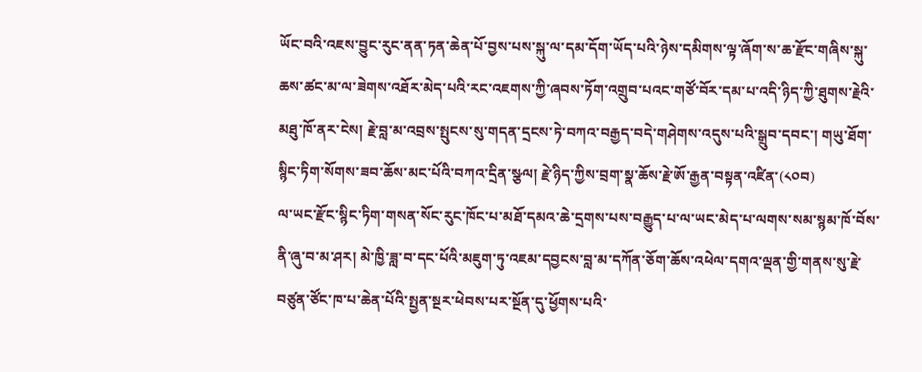ཡོང་བའི་འཇས་བྱུང་རུང་ནན་ཏན་ཆེན་པོ་བྱས་པས་སྐུ་ལ་དམ་དོག་ཡོད་པའི་ཉེས་དམིགས་ལྟ་ཞོག་ས་ཆ་རྫོང་གཞིས་སྐུ་ཆས་ཚང་མ་ལ་ཟེགས་འཐོར་མེད་པའི་རང་འཇགས་ཀྱི་ཞབས་ཏོག་འགྲུབ་པའང་གཙོ་བོར་དམ་པ་འདི་ཉིད་ཀྱི་ཐུགས་རྗེའི་མཐུ་ཁོ་ནར་ངེས། རྗེ་བླ་མ་འབྲས་སྤུངས་སུ་གདན་དྲངས་ཏེ་བཀའ་བརྒྱད་བདེ་གཤེགས་འདུས་པའི་སྒྲུབ་དབང་། གཡུ་ཐོག་སྙིང་ཏིག་སོགས་ཟབ་ཆོས་མང་པོའི་བཀའ་དྲིན་སྩལ། རྗེ་ཉིད་ཀྱིས་བྲག་སྣ་ཆོས་རྗེ་ཨོ་རྒྱན་བསྟན་འཛིན་(༨༠བ)
ལ་ཡང་རྫོང་སྙིང་ཏིག་གསན་སོང་རུང་ཁོང་པ་མཐོ་དམའ་ཆེ་དྲགས་པས་བརྒྱུད་པ་ལ་ཡང་མེད་པ་ལགས་སམ་སྙམ་ཁོ་བོས་ནི་ཞུ་བ་མ་ཤར། མེ་ཁྱི་ཟླ་བ་དང་པོའི་མཇུག་ཏུ་འཇམ་དབྱངས་བླ་མ་དཀོན་ཅོག་ཆོས་འཕེལ་དགའ་ལྡན་གྱི་གནས་སུ་རྗེ་བཙུན་ཙོང་ཁ་པ་ཆེན་པོའི་སྤྱན་སྔར་ཕེབས་པར་སྔོན་དུ་ཕྱོགས་པའི་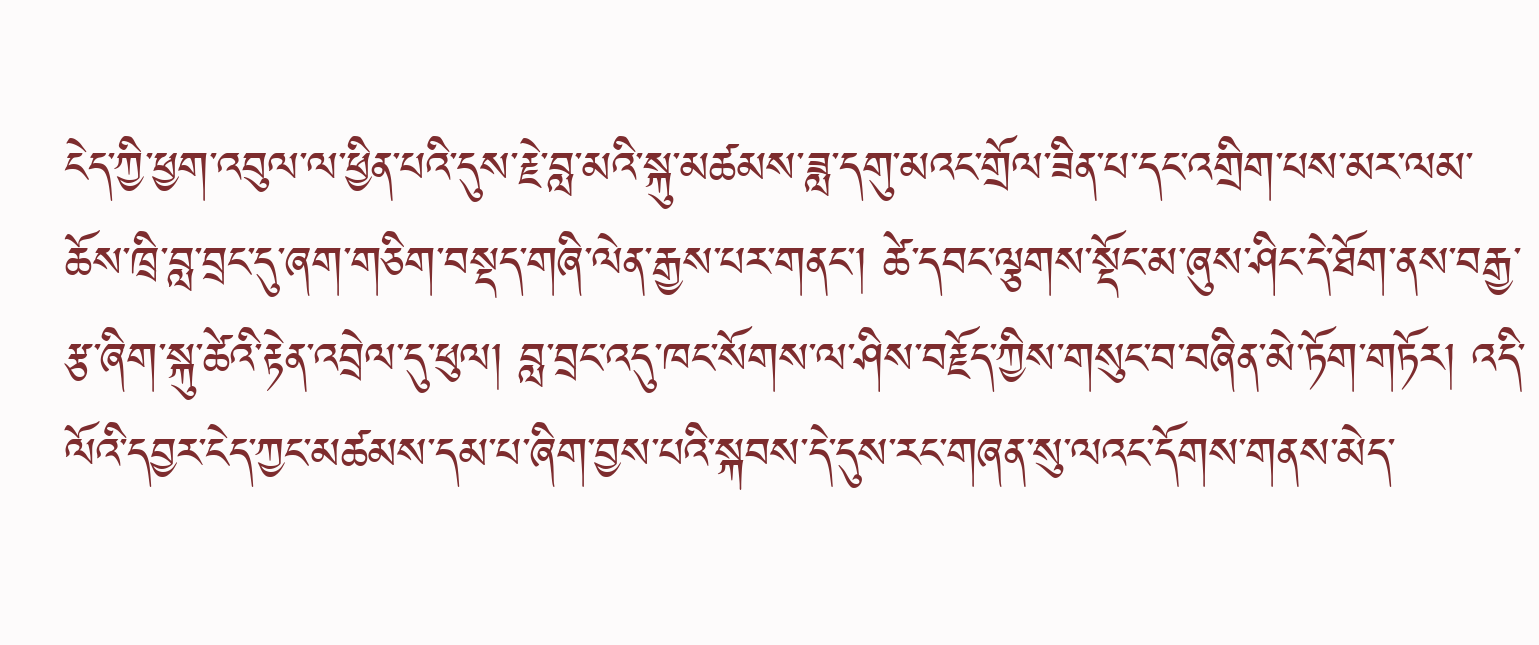ངེད་ཀྱི་ཕྱག་འབུལ་ལ་ཕྱིན་པའི་དུས་རྗེ་བླ་མའི་སྐུ་མཚམས་ཟླ་དགུ་མའང་གྲོལ་ཟིན་པ་དང་འགྲིག་པས་མར་ལམ་ཆོས་ཁྲི་བླ་བྲང་དུ་ཞག་གཅིག་བསྡད་གཞི་ལེན་རྒྱས་པར་གནང་། ཚེ་དབང་ལྕགས་སྡོང་མ་ཞུས་ཤིང་དེ་ཐོག་ནས་བརྒྱ་རྩ་ཞིག་སྐུ་ཚེའི་རྟེན་འབྲེལ་དུ་ཕུལ། བླ་བྲང་འདུ་ཁང་སོགས་ལ་ཤིས་བརྗོད་ཀྱིས་གསུང་བ་བཞིན་མེ་ཏོག་གཏོར། འདི་ལོའི་དབྱར་ངེད་ཀྱང་མཚམས་དམ་པ་ཞིག་བྱས་པའི་སྐབས་དེ་དུས་རང་གཞན་སུ་ལའང་དོགས་གནས་མེད་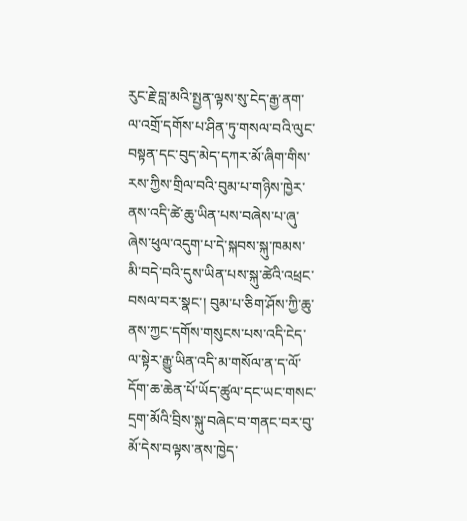རུང་རྗེ་བླ་མའི་སྤྱན་ལྟས་སུ་ངེད་རྒྱ་ནག་ལ་འགྲོ་དགོས་པ་ཤིན་ཏུ་གསལ་བའི་ལུང་བསྟན་དང་བུད་མེད་དཀར་མོ་ཞིག་གིས་རས་ཀྱིས་གྲིལ་བའི་བུམ་པ་གཉིས་ཁྱེར་ནས་འདི་ཚེ་ཆུ་ཡིན་པས་བཞེས་པ་ཞུ་ཞེས་ཕུལ་འདུག་པ་དེ་སྐབས་སྐུ་ཁམས་མི་བདེ་བའི་དུས་ཡིན་པས་སྐུ་ཚེའི་འཕྲང་བསལ་བར་སྣང་། བུམ་པ་ཅིག་ཤོས་ཀྱི་ཆུ་ནས་ཀྱང་དགོས་གསུངས་པས་འདི་ངེད་ལ་སྟེར་རྒྱུ་ཡིན་འདི་མ་གསོལ་ན་ད་ལོ་དོག་ཆ་ཆེན་པོ་ཡོད་ཚུལ་དང་ཡང་གསང་དྲག་མོའི་བྲིས་སྐུ་བཞེང་བ་གནང་བར་བུ་མོ་དེས་བལྟས་ནས་ཁྱེད་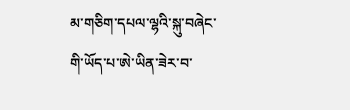མ་གཅིག་དཔལ་ལྷའི་སྐུ་བཞེང་གི་ཡོད་པ་ཨེ་ཡིན་ཟེར་བ་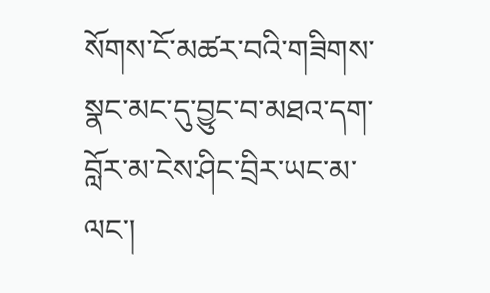སོགས་ངོ་མཚར་བའི་གཟིགས་སྣང་མང་དུ་བྱུང་བ་མཐའ་དག་བློར་མ་ངེས་ཤིང་བྲིར་ཡང་མ་ལང་།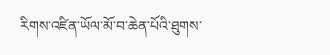རིགས་འཛིན་ཡོལ་མོ་བ་ཆེན་པོའི་ཐུགས་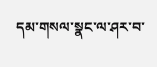དམ་གསལ་སྣང་ལ་ཤར་བ་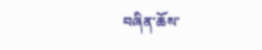བཞིན་ཆོས་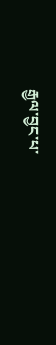རྒྱལ་བྱང་པ་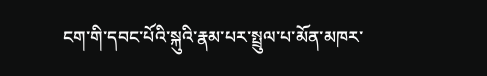ངག་གི་དབང་པོའི་སྐུའི་རྣམ་པར་སྤྲུལ་པ་མོན་མཁར་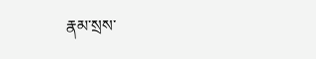རྣམ་སྲས་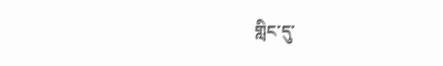གླིང་དུ་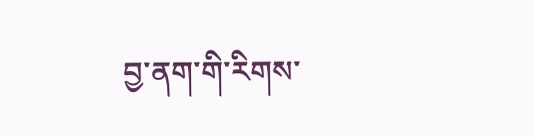བྱ་ནག་གི་རིགས་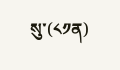སུ་(༨༡ན)